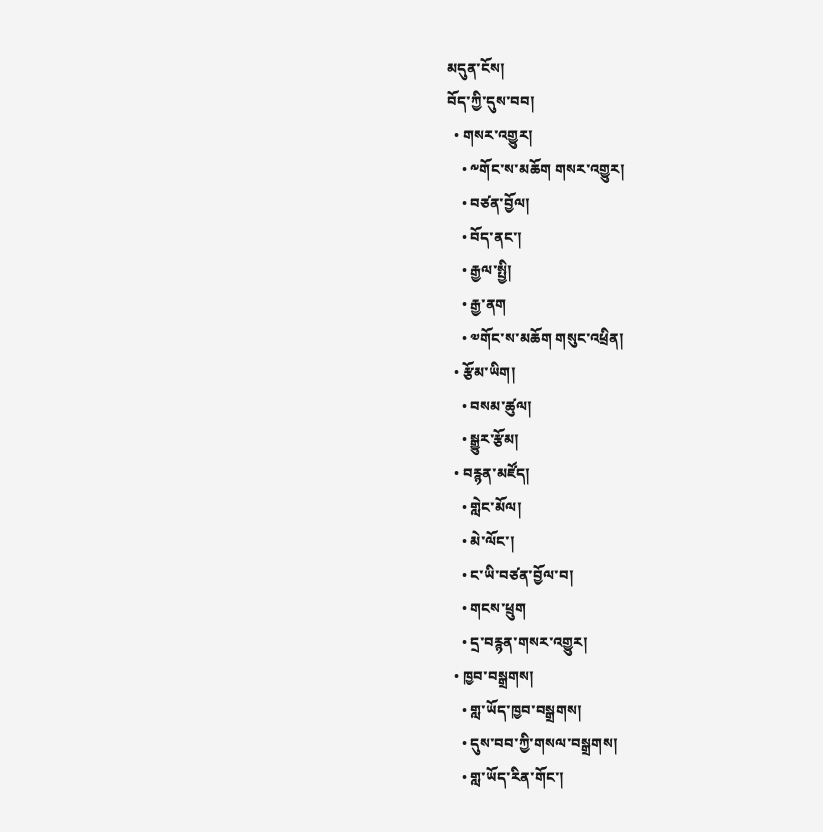མདུན་ངོས།
བོད་ཀྱི་དུས་བབ།
  • གསར་འགྱུར།
    • ༸གོང་ས་མཆོག གསར་འགྱུར།
    • བཙན་བྱོལ།
    • བོད་ནང་།
    • རྒྱལ་སྤྱི།
    • རྒྱ་ནག
    • ༧གོང་ས་མཆོག གསུང་འཕྲིན།
  • རྩོམ་ཡིག།
    • བསམ་ཚུལ།
    • སྒྱུར་རྩོམ།
  • བརྙན་མཛོད།
    • གླེང་མོལ།
    • མེ་ལོང་།
    • ང་ཡི་བཙན་བྱོལ་བ།
    • གངས་ཕྲུག
    • དྲ་བརྙན་གསར་འགྱུར།
  • ཁྱབ་བསྒྲགས།
    • གླ་ཡོད་ཁྱབ་བསྒྲགས།
    • དུས་བབ་ཀྱི་གསལ་བསྒྲགས།
    • གླ་ཡོད་རིན་གོང་།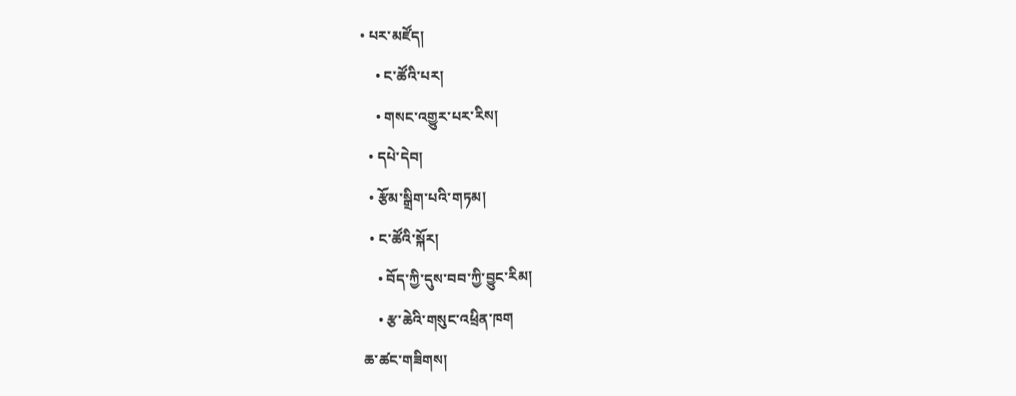• པར་མཛོད།
    • ང་ཚོའི་པར།
    • གསང་འགྱུར་པར་རིས།
  • དཔེ་དེབ།
  • རྩོམ་སྒྲིག་པའི་གཏམ།
  • ང་ཚོའི་སྐོར།
    • བོད་ཀྱི་དུས་བབ་ཀྱི་བྱུང་རིམ།
    • རྩ་ཆེའི་གསུང་འཕྲིན་ཁག
ཆ་ཚང་གཟིགས།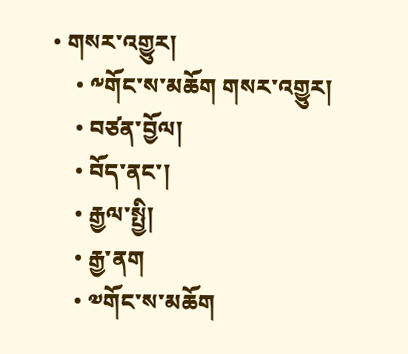• གསར་འགྱུར།
    • ༸གོང་ས་མཆོག གསར་འགྱུར།
    • བཙན་བྱོལ།
    • བོད་ནང་།
    • རྒྱལ་སྤྱི།
    • རྒྱ་ནག
    • ༧གོང་ས་མཆོག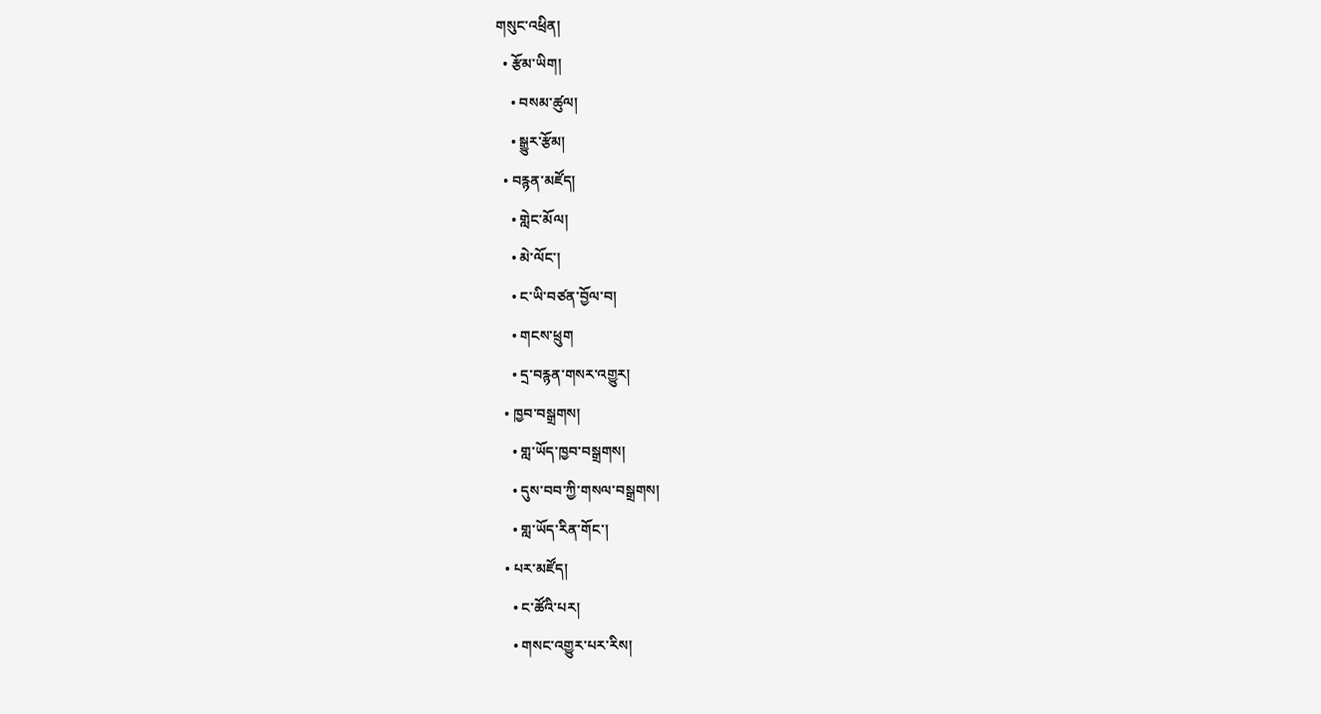གསུང་འཕྲིན།
  • རྩོམ་ཡིག།
    • བསམ་ཚུལ།
    • སྒྱུར་རྩོམ།
  • བརྙན་མཛོད།
    • གླེང་མོལ།
    • མེ་ལོང་།
    • ང་ཡི་བཙན་བྱོལ་བ།
    • གངས་ཕྲུག
    • དྲ་བརྙན་གསར་འགྱུར།
  • ཁྱབ་བསྒྲགས།
    • གླ་ཡོད་ཁྱབ་བསྒྲགས།
    • དུས་བབ་ཀྱི་གསལ་བསྒྲགས།
    • གླ་ཡོད་རིན་གོང་།
  • པར་མཛོད།
    • ང་ཚོའི་པར།
    • གསང་འགྱུར་པར་རིས།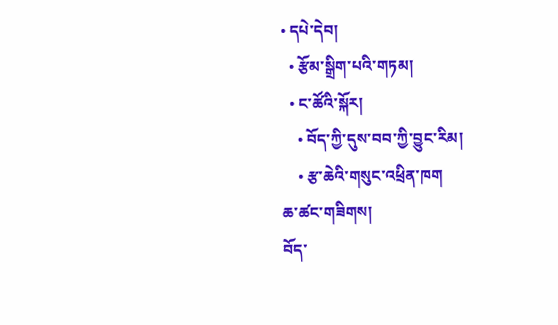• དཔེ་དེབ།
  • རྩོམ་སྒྲིག་པའི་གཏམ།
  • ང་ཚོའི་སྐོར།
    • བོད་ཀྱི་དུས་བབ་ཀྱི་བྱུང་རིམ།
    • རྩ་ཆེའི་གསུང་འཕྲིན་ཁག
ཆ་ཚང་གཟིགས།
བོད་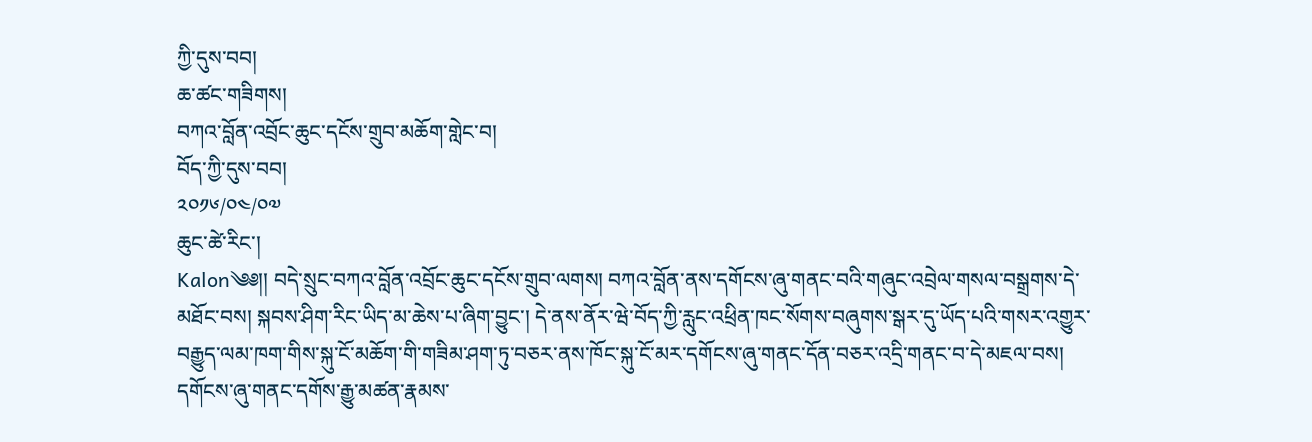ཀྱི་དུས་བབ།
ཆ་ཚང་གཟིགས།
བཀའ་བློན་འབྲོང་ཆུང་དངོས་གྲུབ་མཆོག་གླེང་བ།
བོད་ཀྱི་དུས་བབ།
༢༠༡༦/༠༤/༠༧
ཆུང་ཚེ་རིང་།
Kalon༄༅།། བདེ་སྲུང་བཀའ་བློན་འབྲོང་ཆུང་དངོས་གྲུབ་ལགས། བཀའ་བློན་ནས་དགོངས་ཞུ་གནང་བའི་གཞུང་འབྲེལ་གསལ་བསྒྲགས་དེ་མཐོང་བས། སྐབས་ཤིག་རིང་ཡིད་མ་ཆེས་པ་ཞིག་བྱུང་། དེ་ནས་ནོར་ཝེ་བོད་ཀྱི་རླུང་འཕྲིན་ཁང་སོགས་བཞུགས་སྒར་དུ་ཡོད་པའི་གསར་འགྱུར་བརྒྱུད་ལམ་ཁག་གིས་སྐུ་ངོ་མཆོག་གི་གཟིམ་ཤག་ཏུ་བཅར་ནས་ཁོང་སྐུ་ངོ་མར་དགོངས་ཞུ་གནང་དོན་བཅར་འདྲི་གནང་བ་དེ་མཇལ་བས། དགོངས་ཞུ་གནང་དགོས་རྒྱུ་མཚན་རྣམས་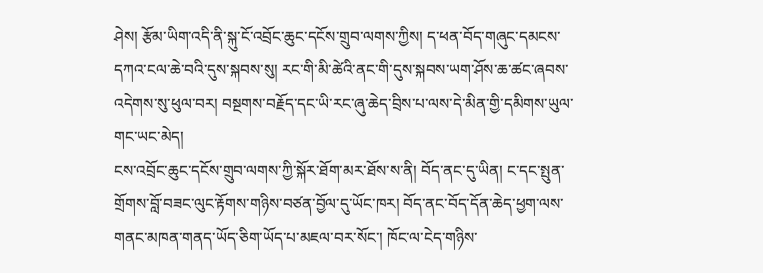ཤེས། རྩོམ་ཡིག་འདི་ནི་སྐུ་ངོ་འབྲོང་ཆུང་དངོས་གྲུབ་ལགས་ཀྱིས། ད་ཕན་བོད་གཞུང་དམངས་དཀའ་ངལ་ཆེ་བའི་དུས་སྐབས་སུ། རང་གི་མི་ཚེའི་ནང་གི་དུས་སྐབས་ཡག་ཤོས་ཆ་ཚང་ཞབས་འདེགས་སུ་ཕུལ་བར། བསྔགས་བརྗོད་དང་ཡི་རང་ཞུ་ཆེད་བྲིས་པ་ལས་དེ་མིན་གྱི་དམིགས་ཡུལ་གང་ཡང་མེད།
ངས་འབྲོང་ཆུང་དངོས་གྲུབ་ལགས་ཀྱི་སྐོར་ཐོག་མར་ཐོས་ས་ནི། བོད་ནང་དུ་ཡིན། ང་དང་སྤུན་གྲོགས་བློ་བཟང་ལུང་རྟོགས་གཉིས་བཙན་བྱོལ་དུ་ཡོང་ཁར། བོད་ནང་བོད་དོན་ཆེད་ཕྱག་ལས་གནང་མཁན་གནད་ཡོད་ཅིག་ཡོད་པ་མཇལ་བར་སོང་། ཁོང་ལ་ངེད་གཉིས་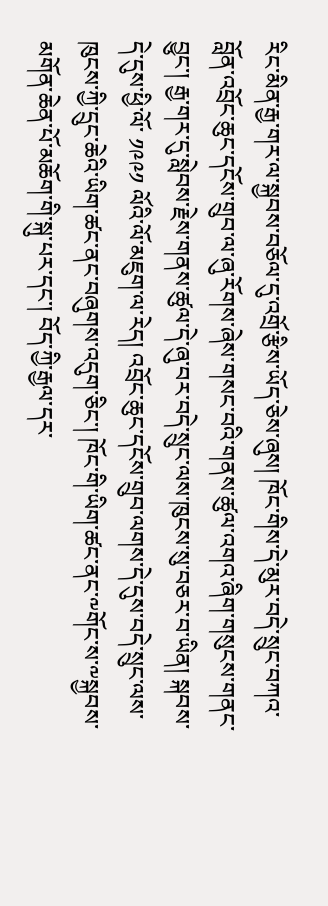རིང་མིན་རྒྱ་གར་ལ་སྐྱབས་བཅོལ་དུ་འགྲོ་རྩིས་ཡོད་ཅེས་ཞུས། ཁོང་གིས་དེ་མུར་བདེ་སྲུང་བཀའ་བློན་འབྲོང་ཆུང་དངོས་གྲུབ་ལ་ཞུ་རོགས་ཞེས་གསང་བའི་གནས་ཚུལ་འགའ་ཞིག་གསུངས་གནང་བྱུང་། རྒྱ་གར་དུ་སླེབས་རྗེས་གནས་ཚུལ་དེ་ཞུ་བར་བདེ་སྲུང་ལས་ཁུངས་སུ་བཅར་བ་ཡིན། སྐབས་དེ་དུས་ཕྱི་ལོ་ ༡༩༩༡ ལོའི་ལོ་མཇུག་ལ་རེད། འབྲོང་ཆུང་དངོས་གྲུབ་ལགས་དེ་དུས་བདེ་སྲུང་ལས་ཁུངས་ཀྱི་དྲུང་ཆེའི་ཡིག་ཚང་ནང་བཞུགས་འདུག་ཅིང་། ཁོང་གི་ཡིག་ཚང་ནང་༸གོང་ས་༸སྐྱབས་མགོན་ཆེན་པོ་མཆོག་གི་སྐུ་པར་དང་། བོད་ཀྱི་རྒྱལ་དར་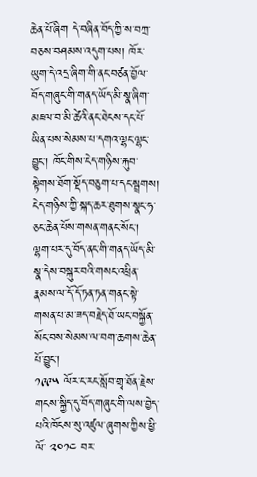ཆེན་པོ་ཞིག དེ་བཞིན་བོད་ཀྱི་ས་བཀྲ་བཅས་བཤམས་འདུག་པས། ཁོར་ཡུག་དེ་འདྲ་ཞིག་གི་ནང་བཙན་བྱོལ་བོད་གཞུང་གི་གནད་ཡོད་མི་སྣ་ཞིག་མཇལ་བ་མི་ཚེའི་ནང་ཐེངས་དང་པོ་ཡིན་པས་སེམས་པ་དགའ་ལྷང་ལྷང་བྱུང་། ཁོང་གིས་ངེད་གཉིས་རྐུབ་སྟེགས་ཐོག་སྡོད་བཅུག་པ་དང་སྦྲགས། ངེད་གཉིས་ཀྱི་སྐད་ཆར་ཐུགས་སྣང་ཧ་ཅང་ཆེན་པོས་གསན་གནང་སོང་། ལྷག་པར་དུ་བོད་ནང་གི་གནད་ཡོད་མི་སྣ་དེས་བསྐུར་བའི་གསང་འཕྲིན་རྣམས་ལ་དོ་དོ་ཏན་ཏན་གནང་སྟེ་གསན་པ་མ་ཟད་བརྗེད་ཐོ་ཡང་བསྐྱོན་སོང་བས་སེམས་ལ་བག་ཆགས་ཆེན་པོ་བྱུང་།
༡༩༩༥ ལོར་ང་རང་སློབ་གྲྭ་ཐོན་རྗེས་གངས་སྐྱིད་དུ་བོད་གཞུང་གི་ལས་བྱེད་པའི་ཁོངས་སུ་འཛུལ་ཞུགས་ཀྱིས་ཕྱི་ལོ་ ༢༠༡༤ བར་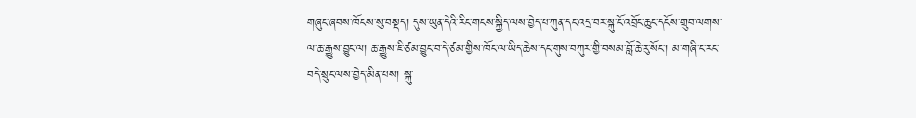གཞུང་ཞབས་ཁོངས་སུ་བསྡད། དུས་ཡུན་དེའི་རིང་གངས་སྐྱིད་ལས་བྱེད་པ་ཀུན་དང་འདྲ་བར་སྐུ་ངོ་འབྲོང་ཆུང་དངོས་གྲུབ་ལགས་ལ་ཆ་རྒྱུས་བྱུང་ལ། ཆ་རྒྱུས་ཇི་ཙམ་བྱུང་བ་དེ་ཙམ་གྱིས་ཁོང་ལ་ཡིད་ཆེས་དང་གུས་བཀུར་གྱི་བསམ་བློ་ཆེ་རུ་སོང་། མ་གཞི་ང་རང་བདེ་སྲུང་ལས་བྱེད་མིན་པས། སྐུ་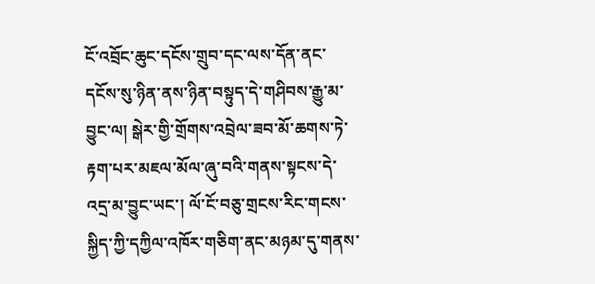ངོ་འབྲོང་ཆུང་དངོས་གྲུབ་དང་ལས་དོན་ནང་དངོས་སུ་ཉིན་ནས་ཉིན་བསྟུད་དེ་གཤིབས་རྒྱུ་མ་བྱུང་ལ། སྒེར་གྱི་གྲོགས་འབྲེལ་ཟབ་མོ་ཆགས་ཏེ་རྟག་པར་མཇལ་མོལ་ཞུ་བའི་གནས་སྟངས་དེ་འདྲ་མ་བྱུང་ཡང་། ལོ་ངོ་བཅུ་གྲངས་རིང་གངས་སྐྱིད་ཀྱི་དཀྱིལ་འཁོར་གཅིག་ནང་མཉམ་དུ་གནས་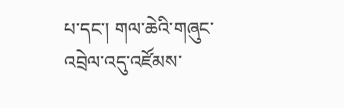པ་དང་། གལ་ཆེའི་གཞུང་འབྲེལ་འདུ་འཛོམས་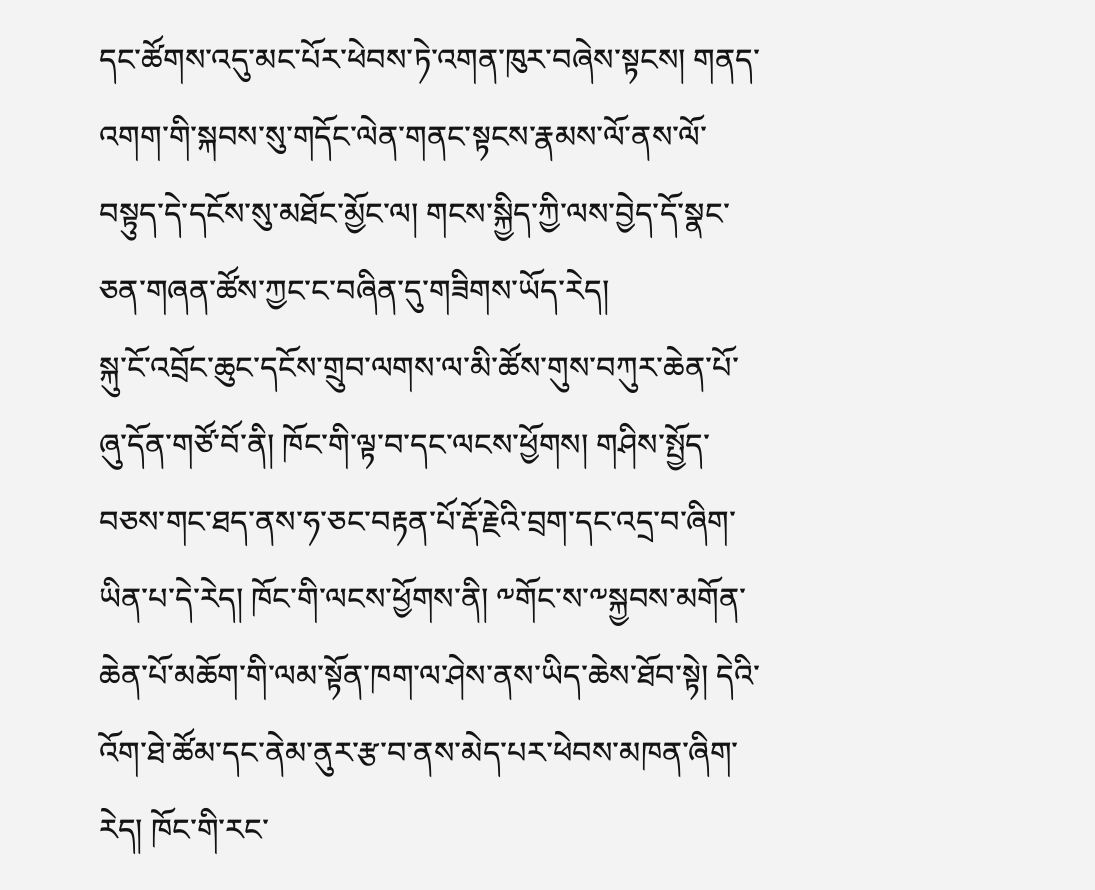དང་ཚོགས་འདུ་མང་པོར་ཕེབས་ཏེ་འགན་ཁུར་བཞེས་སྟངས། གནད་འགག་གི་སྐབས་སུ་གདོང་ལེན་གནང་སྟངས་རྣམས་ལོ་ནས་ལོ་བསྟུད་དེ་དངོས་སུ་མཐོང་མྱོང་ལ། གངས་སྐྱིད་ཀྱི་ལས་བྱེད་དོ་སྣང་ཅན་གཞན་ཚོས་ཀྱང་ང་བཞིན་དུ་གཟིགས་ཡོད་རེད།
སྐུ་ངོ་འབྲོང་ཆུང་དངོས་གྲུབ་ལགས་ལ་མི་ཚོས་གུས་བཀུར་ཆེན་པོ་ཞུ་དོན་གཙོ་བོ་ནི། ཁོང་གི་ལྟ་བ་དང་ལངས་ཕྱོགས། གཤིས་སྤྱོད་བཅས་གང་ཐད་ནས་ཧ་ཅང་བརྟན་པོ་རྡོ་རྗེའི་བྲག་དང་འདྲ་བ་ཞིག་ཡིན་པ་དེ་རེད། ཁོང་གི་ལངས་ཕྱོགས་ནི། ༸གོང་ས་༸སྐྱབས་མགོན་ཆེན་པོ་མཆོག་གི་ལམ་སྟོན་ཁག་ལ་ཤེས་ནས་ཡིད་ཆེས་ཐོབ་སྟེ། དེའི་འོག་ཐེ་ཚོམ་དང་ནེམ་ནུར་རྩ་བ་ནས་མེད་པར་ཕེབས་མཁན་ཞིག་རེད། ཁོང་གི་རང་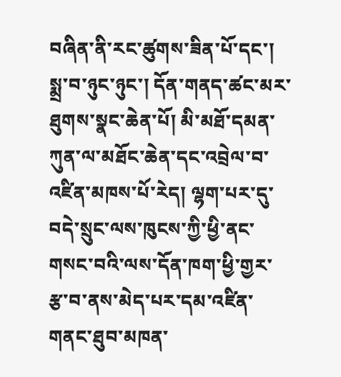བཞིན་ནི་རང་ཚུགས་ཟིན་པོ་དང་། སྨྲ་བ་ཉུང་ཉུང་། དོན་གནད་ཚང་མར་ཐུགས་སྣང་ཆེན་པོ། མི་མཐོ་དམན་ཀུན་ལ་མཐོང་ཆེན་དང་འབྲེལ་བ་འཛིན་མཁས་པོ་རེད། ལྷག་པར་དུ་བདེ་སྲུང་ལས་ཁུངས་ཀྱི་ཕྱི་ནང་གསང་བའི་ལས་དོན་ཁག་ཕྱི་གྱར་རྩ་བ་ནས་མེད་པར་དམ་འཛིན་གནང་ཐུབ་མཁན་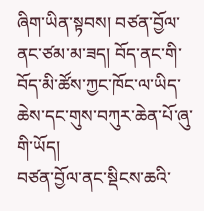ཞིག་ཡིན་སྟབས། བཙན་བྱོལ་ནང་ཙམ་མ་ཟད། བོད་ནང་གི་བོད་མི་ཚོས་ཀྱང་ཁོང་ལ་ཡིད་ཆེས་དང་གུས་བཀུར་ཆེན་པོ་ཞུ་གི་ཡོད།
བཙན་བྱོལ་ནང་སྡིངས་ཆའི་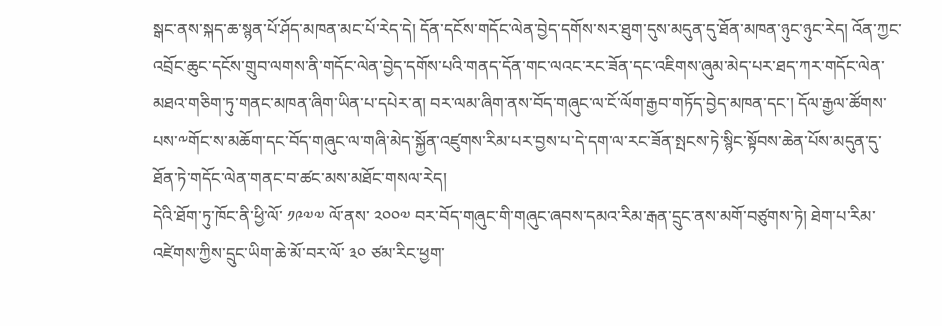སྒང་ནས་སྐད་ཆ་སྙན་པོ་ཤོད་མཁན་མང་པོ་རེད་དེ། དོན་དངོས་གདོང་ལེན་བྱེད་དགོས་སར་ཐུག་དུས་མདུན་དུ་ཐོན་མཁན་ཉུང་ཉུང་རེད། འོན་ཀྱང་འབྲོང་ཆུང་དངོས་གྲུབ་ལགས་ནི་གདོང་ལེན་བྱེད་དགོས་པའི་གནད་དོན་གང་ལའང་རང་ཟོན་དང་འཇིགས་ཞུམ་མེད་པར་ཐད་ཀར་གདོང་ལེན་མཐའ་གཅིག་ཏུ་གནང་མཁན་ཞིག་ཡིན་པ་དཔེར་ན། བར་ལམ་ཞིག་ནས་བོད་གཞུང་ལ་ངོ་ལོག་རྒྱབ་གཏོད་བྱེད་མཁན་དང་། དོལ་རྒྱལ་ཚོགས་པས་༸གོང་ས་མཆོག་དང་བོད་གཞུང་ལ་གཞི་མེད་སྐྱོན་འཛུགས་རིམ་པར་བྱས་པ་དེ་དག་ལ་རང་ཟོན་སྤངས་ཏེ་སྙིང་སྟོབས་ཆེན་པོས་མདུན་དུ་ཐོན་ཏེ་གདོང་ལེན་གནང་བ་ཚང་མས་མཐོང་གསལ་རེད།
དེའི་ཐོག་ཏུ་ཁོང་ནི་ཕྱི་ལོ་ ༡༩༧༧ ལོ་ནས་ ༢༠༠༧ བར་བོད་གཞུང་གི་གཞུང་ཞབས་དམའ་རིམ་རྒན་དྲུང་ནས་མགོ་བཙུགས་ཏེ། ཐེག་པ་རིམ་འཛེགས་ཀྱིས་དྲུང་ཡིག་ཆེ་མོ་བར་ལོ་ ༣༠ ཙམ་རིང་ཕྱག་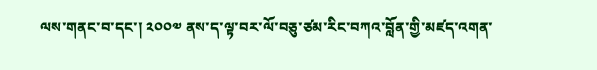ལས་གནང་བ་དང་། ༢༠༠༧ ནས་ད་ལྟ་བར་ལོ་བཅུ་ཙམ་རིང་བཀའ་བློན་གྱི་མཛད་འགན་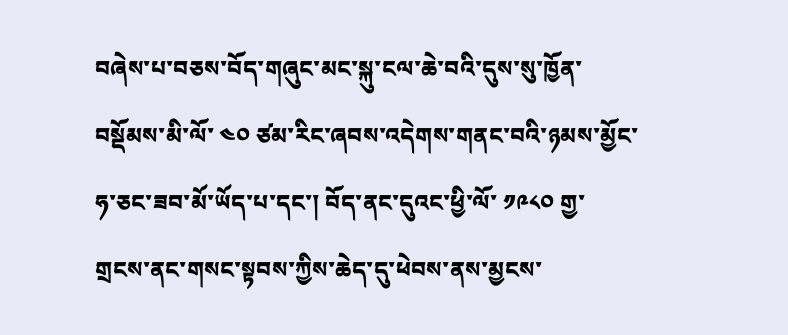བཞེས་པ་བཅས་བོད་གཞུང་མང་སྐུ་ངལ་ཆེ་བའི་དུས་སུ་ཁྱོན་བསྡོམས་མི་ལོ་ ༤༠ ཙམ་རིང་ཞབས་འདེགས་གནང་བའི་ཉམས་མྱོང་ཧ་ཅང་ཟབ་མོ་ཡོད་པ་དང་། བོད་ནང་དུའང་ཕྱི་ལོ་ ༡༩༨༠ གྱ་གྲངས་ནང་གསང་སྟབས་ཀྱིས་ཆེད་དུ་ཕེབས་ནས་མྱངས་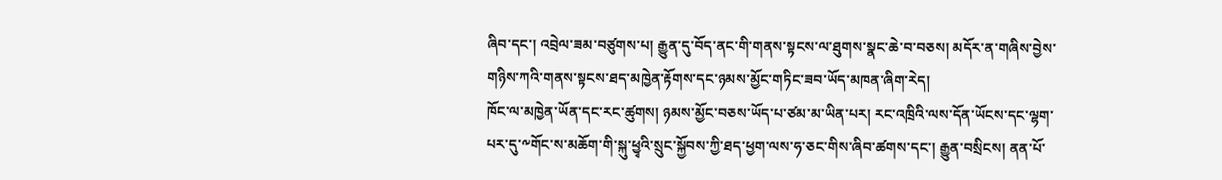ཞིབ་དང་། འབྲེལ་ཟམ་བཙུགས་པ། རྒྱུན་དུ་བོད་ནང་གི་གནས་སྟངས་ལ་ཐུགས་སྣང་ཆེ་བ་བཅས། མདོར་ན་གཞིས་བྱེས་གཉིས་ཀའི་གནས་སྟངས་ཐད་མཁྱེན་རྟོགས་དང་ཉམས་མྱོང་གཏིང་ཟབ་ཡོད་མཁན་ཞིག་རེད།
ཁོང་ལ་མཁྱེན་ཡོན་དང་རང་ཚུགས། ཉམས་མྱོང་བཅས་ཡོད་པ་ཙམ་མ་ཡིན་པར། རང་འཁྲིའི་ལས་དོན་ཡོངས་དང་ལྷག་པར་དུ་༸གོང་ས་མཆོག་གི་སྐུ་ཕྱྭའི་སྲུང་སྐྱོབས་ཀྱི་ཐད་ཕྱག་ལས་ཧ་ཅང་གིས་ཞིབ་ཚགས་དང་། རྒྱུན་བསྲིངས། ནན་པོ་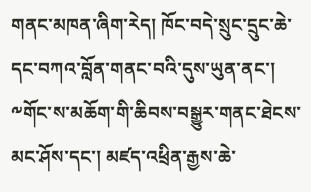གནང་མཁན་ཞིག་རེད། ཁོང་བདེ་སྲུང་དྲུང་ཆེ་དང་བཀའ་བློན་གནང་བའི་དུས་ཡུན་ནང་། ༸གོང་ས་མཆོག་གི་ཆིབས་བསྒྱུར་གནང་ཐེངས་མང་ཤོས་དང་། མཛད་འཕྲིན་རྒྱས་ཆེ་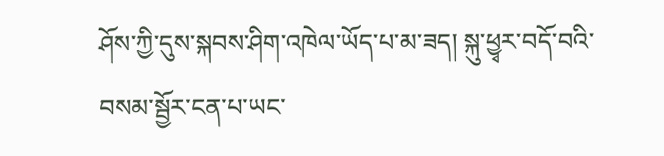ཤོས་ཀྱི་དུས་སྐབས་ཤིག་འཁེལ་ཡོད་པ་མ་ཟད། སྐུ་ཕྱྭར་བདོ་བའི་བསམ་སྦྱོར་ངན་པ་ཡང་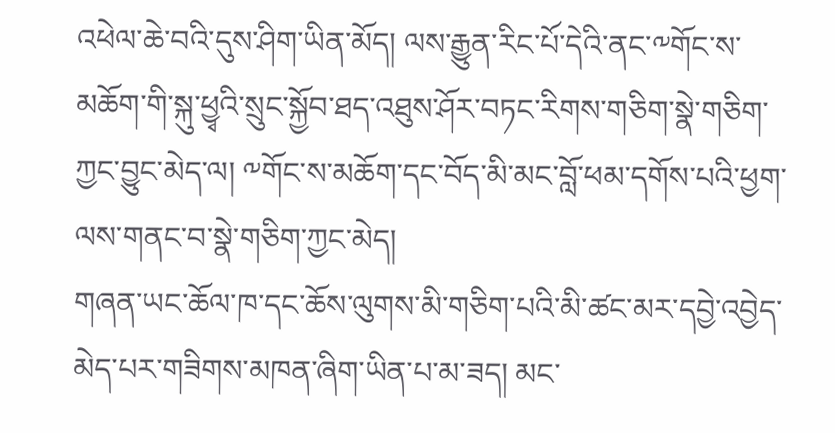འཕེལ་ཆེ་བའི་དུས་ཤིག་ཡིན་མོད། ལས་རྒྱུན་རིང་པོ་དེའི་ནང་༸གོང་ས་མཆོག་གི་སྐུ་ཕྱྭའི་སྲུང་སྐྱོབ་ཐད་འཐུས་ཤོར་བཏང་རིགས་གཅིག་སྣེ་གཅིག་ཀྱང་བྱུང་མེད་ལ། ༸གོང་ས་མཆོག་དང་བོད་མི་མང་བློ་ཕམ་དགོས་པའི་ཕྱག་ལས་གནང་བ་སྣེ་གཅིག་ཀྱང་མེད།
གཞན་ཡང་ཆོལ་ཁ་དང་ཆོས་ལུགས་མི་གཅིག་པའི་མི་ཚང་མར་དབྱེ་འབྱེད་མེད་པར་གཟིགས་མཁན་ཞིག་ཡིན་པ་མ་ཟད། མང་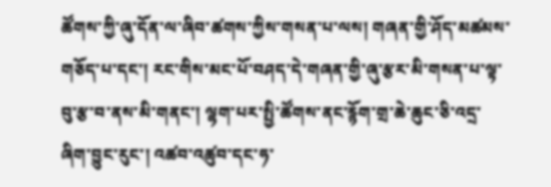ཚོགས་ཀྱི་ཞུ་དོན་ལ་ཞིབ་ཚགས་ཀྱིས་གསན་པ་ལས། གཞན་གྱི་ཤོད་མཚམས་གཅོད་པ་དང་། རང་གིས་མང་པོ་བཤད་དེ་གཞན་གྱི་ཞུ་རྩར་མི་གསན་པ་ལྟ་བུ་རྩ་བ་ནས་མི་གནང་། ལྷག་པར་སྤྱི་ཚོགས་ནང་རྙོག་གྲ་ཆེ་ཆུང་ཅི་འདྲ་ཞིག་བྱུང་རུང་། འཚབ་འཚུབ་དང་ཧ་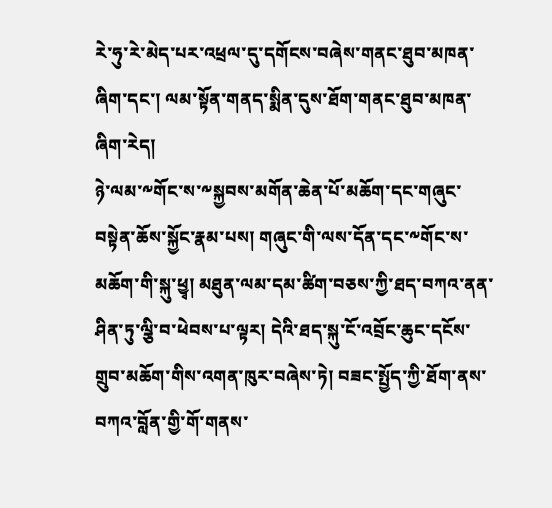རེ་ཧུ་རེ་མེད་པར་འཕྲལ་དུ་དགོངས་བཞེས་གནང་ཐུབ་མཁན་ཞིག་དང་། ལམ་སྟོན་གནད་སྨིན་དུས་ཐོག་གནང་ཐུབ་མཁན་ཞིག་རེད།
ཉེ་ལམ་༸གོང་ས་༸སྐྱབས་མགོན་ཆེན་པོ་མཆོག་དང་གཞུང་བསྟེན་ཆོས་སྐྱོང་རྣམ་པས། གཞུང་གི་ལས་དོན་དང་༸གོང་ས་མཆོག་གི་སྐུ་ཕྱྭ། མཐུན་ལམ་དམ་ཚིག་བཅས་ཀྱི་ཐད་བཀའ་ནན་ཤིན་ཏུ་ལྕི་བ་ཕེབས་པ་ལྟར། དེའི་ཐད་སྐུ་ངོ་འབྲོང་ཆུང་དངོས་གྲུབ་མཆོག་གིས་འགན་ཁུར་བཞེས་ཏེ། བཟང་སྤྱོད་ཀྱི་ཐོག་ནས་བཀའ་བློན་གྱི་གོ་གནས་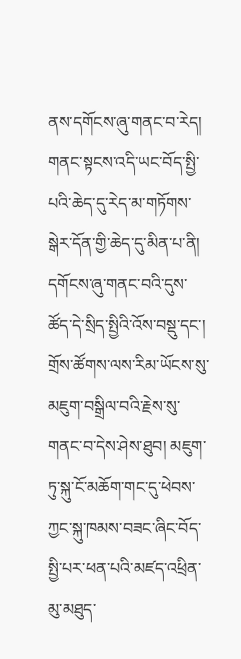ནས་དགོངས་ཞུ་གནང་བ་རེད། གནང་སྟངས་འདི་ཡང་བོད་སྤྱི་པའི་ཆེད་དུ་རེད་མ་གཏོགས་སྒེར་དོན་གྱི་ཆེད་དུ་མིན་པ་ནི། དགོངས་ཞུ་གནང་བའི་དུས་ཚོད་དེ་སྲིད་སྤྱིའི་འོས་བསྡུ་དང་། གྲོས་ཚོགས་ལས་རིམ་ཡོངས་སུ་མཇུག་བསྒྲིལ་བའི་རྗེས་སུ་གནང་བ་དེས་ཤེས་ཐུབ། མཇུག་ཏུ་སྐུ་ངོ་མཆོག་གང་དུ་ཕེབས་ཀྱང་སྐུ་ཁམས་བཟང་ཞིང་བོད་སྤྱི་པར་ཕན་པའི་མཛད་འཕྲིན་མུ་མཐུད་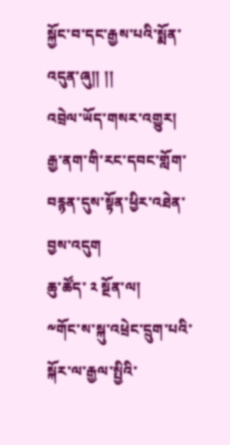སྐྱོང་བ་དང་རྒྱས་པའི་སྨོན་འདུན་ཞུ།། །།
འབྲེལ་ཡོད་གསར་འགྱུར།
རྒྱ་ནག་གི་རང་དབང་གློག་བརྙན་དུས་སྟོན་ཕྱིར་འཐེན་བྱས་འདུག
ཆུ་ཚོད་ ༢ སྔོན་ལ།
༸གོང་ས་སྐུ་འཕྲེང་དྲུག་པའི་སྐོར་ལ་རྒྱལ་སྤྱིའི་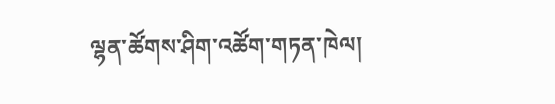ལྷན་ཚོགས་ཤིག་འཚོག་གཏན་ཁེལ།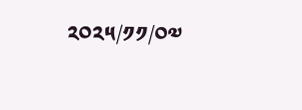༢༠༢༥/༡༡/༠༧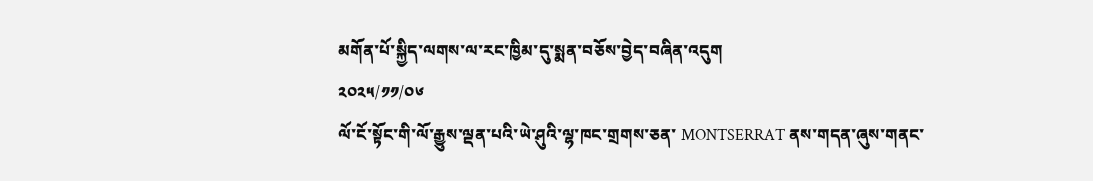མགོན་པོ་སྐྱིད་ལགས་ལ་རང་ཁྱིམ་དུ་སྨན་བཅོས་བྱེད་བཞིན་འདུག
༢༠༢༥/༡༡/༠༦
ལོ་ངོ་སྟོང་གི་ལོ་རྒྱུས་ལྡན་པའི་ཡེ་ཤུའི་ལྷ་ཁང་གྲགས་ཅན་ MONTSERRAT ནས་གདན་ཞུས་གནང་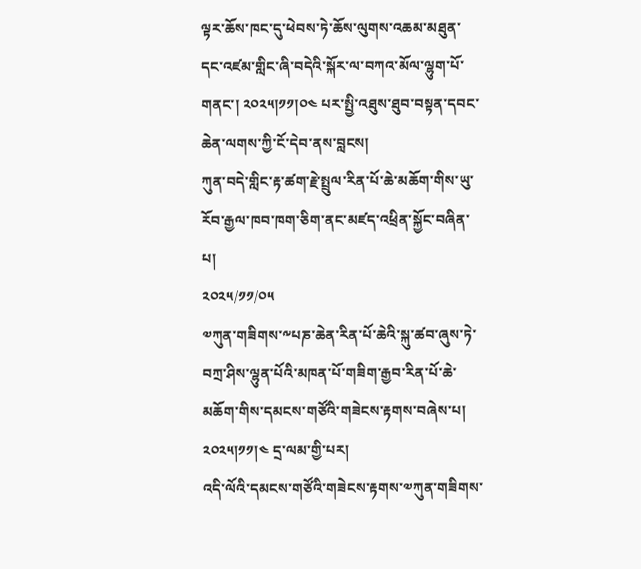ལྟར་ཆོས་ཁང་དུ་ཕེབས་ཏེ་ཆོས་ལུགས་འཆམ་མཐུན་དང་འཛམ་གླིང་ཞི་བདེའི་སྐོར་ལ་བཀའ་མོལ་ལྷུག་པོ་གནང་། ༢༠༢༥།༡༡།༠༤ པར་སྤྱི་འཐུས་ཐུབ་བསྟན་དབང་ཆེན་ལགས་ཀྱི་ངོ་དེབ་ནས་བླངས།
ཀུན་བདེ་གླིང་རྟ་ཚག་རྗེ་སྤྲུལ་རིན་པོ་ཆེ་མཆོག་གིས་ཡུ་རོབ་རྒྱལ་ཁབ་ཁག་ཅིག་ནང་མཛད་འཕྲིན་སྐྱོང་བཞིན་པ།
༢༠༢༥/༡༡/༠༥
༧ཀུན་གཟིགས་༸པཎ་ཆེན་རིན་པོ་ཆེའི་སྐུ་ཚབ་ཞུས་ཏེ་བཀྲ་ཤིས་ལྷུན་པོའི་མཁན་པོ་གཟིག་རྒྱབ་རིན་པོ་ཆེ་མཆོག་གིས་དམངས་གཙོའི་གཟེངས་རྟགས་བཞེས་པ། ༢༠༢༥།༡༡།༤ དྲ་ལམ་གྱི་པར།
འདི་ལོའི་དམངས་གཙོའི་གཟེངས་རྟགས་༧ཀུན་གཟིགས་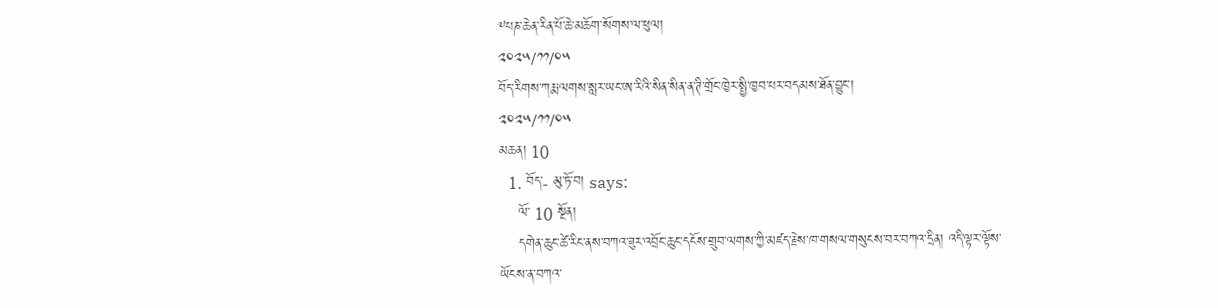༸པཎ་ཆེན་རིན་པོ་ཆེ་མཆོག་སོགས་ལ་ཕུལ།
༢༠༢༥/༡༡/༠༥
བོད་རིགས་ཀརྨ་ལགས་སླར་ཡང་ཨ་རིའི་སིན་སིན་ན་ཊི་གྲོང་ཁྱེར་སྤྱི་ཁྱབ་པར་བདམས་ཐོན་བྱུང་།
༢༠༢༥/༡༡/༠༥
མཆན། 10
  1. བོད་- མུ་ཏོ་བ། says:
    ལོ་ 10 སྔོན།
    དགེན་ཆུང་ཚེ་རིང་ནས་བཀའ་ཟུར་འབྲོང་ཆུང་དངོས་གྲུབ་ལགས་ཀྱི་མཛད་རྗེས་ཁ་གསལ་གསུངས་བར་བཀའ་དྲིན། འདི་ལྟར་ལྟོས་ཡོངས་ན་བཀའ་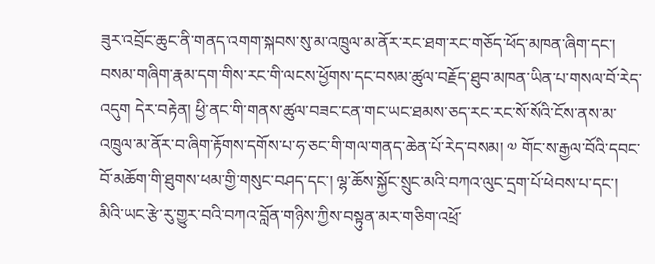ཟུར་འབྲོང་ཆུང་ནི་གནད་འགག་སྐབས་སུ་མ་འཁྲུལ་མ་ནོར་རང་ཐག་རང་གཅོད་ཕོད་མཁན་ཞིག་དང་། བསམ་གཞིག་རྣམ་དག་གིས་རང་གི་ལངས་ཕྱོགས་དང་བསམ་ཚུལ་བརྗོད་ཐུབ་མཁན་ཡིན་པ་གསལ་བོ་རེད་འདུག དེར་བརྟེན། ཕྱི་ནང་གི་གནས་ཚུལ་བཟང་ངན་གང་ཡང་ཐམས་ཅད་རང་རང་སོ་སོའི་ངོས་ནས་མ་འཁྲུལ་མ་ནོར་བ་ཞིག་རྟོགས་དགོས་པ་ཧ་ཅང་གི་གལ་གནད་ཆེན་པོ་རེད་བསམ། ༧ གོང་ས་རྒྱལ་བོའི་དབང་བོ་མཆོག་གི་ཐུགས་ཕམ་གྱི་གསུང་བཤད་དང་། ལྷ་ཆོས་སྐྱོང་སྲུང་མའི་བཀའ་ལུང་དྲག་པོ་ཕེབས་པ་དང་། མིའི་ཡང་རྩེ་རུ་གྱུར་བའི་བཀའ་བློན་གཉིས་ཀྱིས་བསྟུན་མར་གཅིག་འཕྲོ་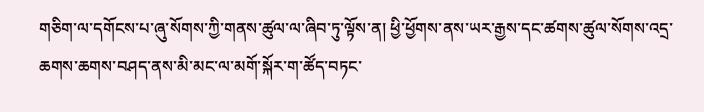གཅིག་ལ་དགོངས་པ་ཞུ་སོགས་ཀྱི་གནས་ཚུལ་ལ་ཞིབ་ཏུ་ལྟོས་ན། ཕྱི་ཕྱོགས་ནས་ཡར་རྒྱས་དང་ཚགས་ཚུལ་སོགས་འདྲ་ཆགས་ཆགས་བཤད་ནས་མི་མང་ལ་མགོ་སྐོར་ག་ཚོད་བཏང་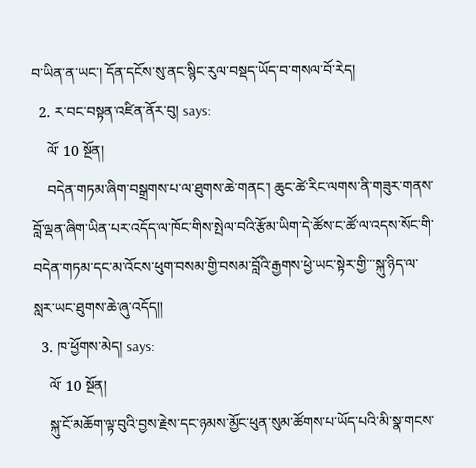བ་ཡིན་ན་ཡང་། དོན་དངོས་སུ་ནང་སྙིང་རུལ་བསྡད་ཡོད་བ་གསལ་བོ་རེད།
  2. ར་བང་བསྟན་འཛིན་ནོར་བུ། says:
    ལོ་ 10 སྔོན།
    བདེན་གཏམ་ཞིག་བསྒྲགས་པ་ལ་ཐུགས་ཆེ་གནང་། ཆུང་ཚེ་རིང་ལགས་ནི་གཟུར་གནས་བློ་ལྡན་ཞིག་ཡིན་པར་འདོད་ལ་ཁོང་གིས་སྤེལ་བའི་རྩོམ་ཡིག་དེ་ཚོས་ང་ཚོ་ལ་འདས་སོང་གི་བདེན་གཏམ་དང་མ་འོངས་ཕུག་བསམ་གྱི་བསམ་བློའི་རྒྱགས་ཕྱེ་ཡང་སྟེར་གྱི་་་སྐུ་ཉིད་ལ་སླར་ཡང་ཐུགས་ཆེ་ཞུ་འདོད།།
  3. ཁ་ཕྱོགས་མེད། says:
    ལོ་ 10 སྔོན།
    སྐུ་ངོ་མཆོག་ལྟ་བུའི་བྱས་རྗེས་དང་ཉམས་མྱོང་ཕུན་སུམ་ཚོགས་པ་ཡོད་པའི་མི་སྣ་གངས་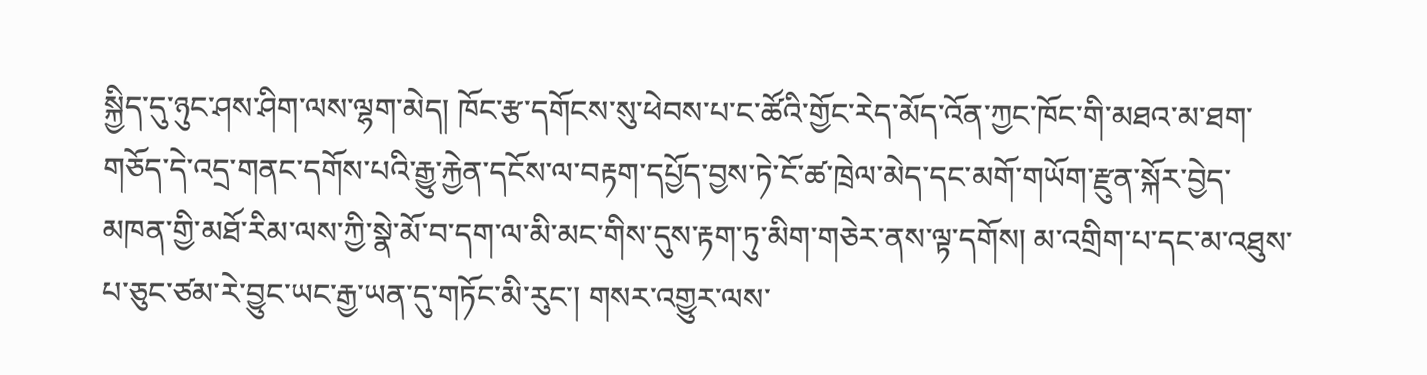སྐྱིད་དུ་ཉུང་ཤས་ཤིག་ལས་ལྷག་མེད། ཁོང་རྩ་དགོངས་སུ་ཕེབས་པ་ང་ཚོའི་གྱོང་རེད་མོད་འོན་ཀྱང་ཁོང་གི་མཐའ་མ་ཐག་གཅོད་དེ་འདྲ་གནང་དགོས་པའི་རྒྱུ་རྐྱེན་དངོས་ལ་བརྟག་དཔྱོད་བྱས་ཏེ་ངོ་ཚ་ཁྲེལ་མེད་དང་མགོ་གཡོག་རྫུན་སྐོར་བྱེད་མཁན་གྱི་མཐོ་རིམ་ལས་ཀྱི་སྣེ་མོ་བ་དག་ལ་མི་མང་གིས་དུས་རྟག་ཏུ་མིག་གཅེར་ནས་ལྟ་དགོས། མ་འགྲིག་པ་དང་མ་འཐུས་པ་ཅུང་ཙམ་རེ་བྱུང་ཡང་རྒྱ་ཡན་དུ་གཏོང་མི་རུང་། གསར་འགྱུར་ལས་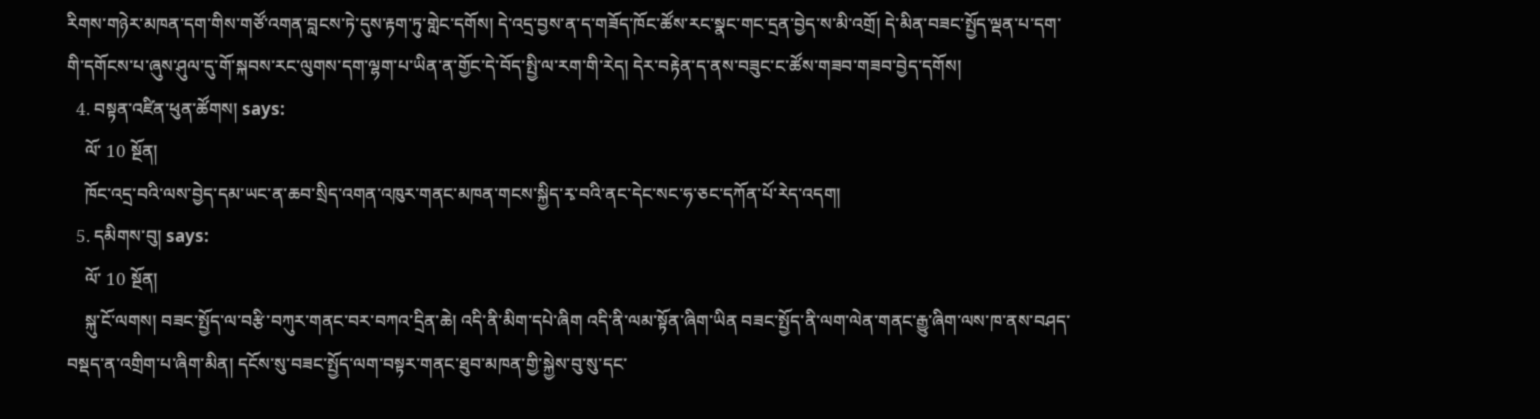རིགས་གཉེར་མཁན་དག་གིས་གཙོ་འགན་བླངས་ཏེ་དུས་རྟག་ཏུ་གླེང་དགོས། དེ་འདྲ་བྱས་ན་ད་གཟོད་ཁོང་ཚོས་རང་སྣང་གང་དྲན་བྱེད་ས་མི་འགྲོ། དེ་མིན་བཟང་སྤྱོད་ལྡན་པ་དག་གི་དགོངས་པ་ཞུས་ཤུལ་དུ་གོ་སྐབས་རང་ལུགས་དག་ལྷག་པ་ཡིན་ན་གྱོང་དེ་བོད་སྤྱི་ལ་རག་གི་རེད། དེར་བརྟེན་ད་ནས་བཟུང་ང་ཚོས་གཟབ་གཟབ་བྱེད་དགོས།
  4. བསྟན་འཛིན་ཕུན་ཚོགས། says:
    ལོ་ 10 སྔོན།
    ཁོང་འདྲ་བའི་ལས་བྱེད་དམ་ཡང་ན་ཆབ་སྲིད་འགན་འཁུར་གནང་མཁན་གངས་སྐྱིད་རྭ་བའི་ནང་དེང་སང་ཧ་ཅང་དཀོན་པོ་རེད་འདག།
  5. དམིགས་བུ། says:
    ལོ་ 10 སྔོན།
    སྐུ་ངོ་ལགས། བཟང་སྤྱོད་ལ་བརྩི་བཀུར་གནང་བར་བཀའ་དྲིན་ཆེ། འདི་ནི་མིག་དཔེ་ཞིག འདི་ནི་ལམ་སྟོན་ཞིག་ཡིན བཟང་སྤྱོད་ནི་ལག་ལེན་གནང་རྒྱུ་ཞིག་ལས་ཁ་ནས་བཤད་བསྡད་ན་འགྲིག་པ་ཞིག་མིན། དངོས་སུ་བཟང་སྤྱོད་ལག་བསྟར་གནང་ཐུབ་མཁན་གྱི་སྐྱེས་བུ་སུ་དང་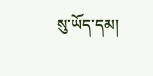སུ་ཡོད་དམ།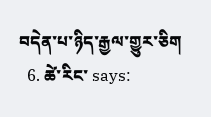བདེན་པ་ཉིད་རྒྱལ་གྱུར་ཅིག
  6. ཚེ་རིང་ says: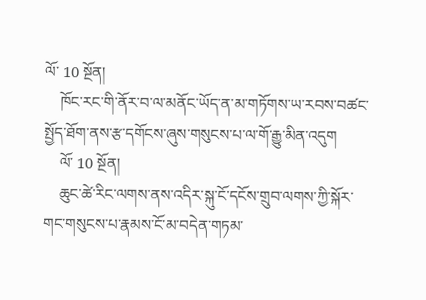ལོ་ 10 སྔོན།
    ཁོང་རང་གི་ནོར་བ་ལ་མནོང་ཡོད་ན་མ་གཏོགས་ཡ་རབས་བཚང་སྤྱོད་ཐོག་ནས་རྩ་དགོངས་ཞུས་གསུངས་པ་ལ་གོ་རྒྱུ་མིན་འདུག
    ལོ་ 10 སྔོན།
    ཆུང་ཚེ་རིང་ལགས་ནས་འདིར་སྐུ་ངོ་དངོས་གྲུབ་ལགས་ཀྱི་སྐོར་གང་གསུངས་པ་རྣམས་ངོ་མ་བདེན་གཏམ་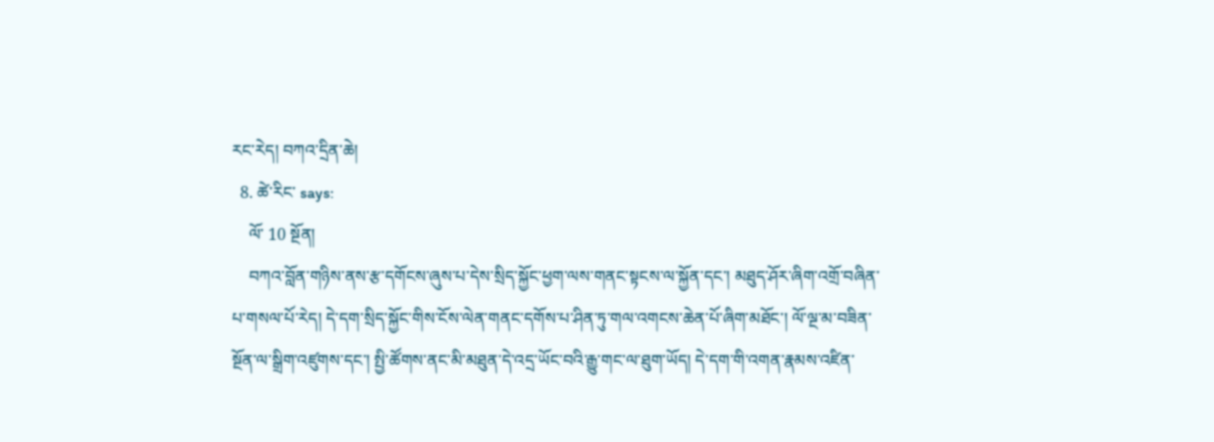རང་རེད། བཀའ་དྲིན་ཆེ།
  8. ཚེ་རིང་ says:
    ལོ་ 10 སྔོན།
    བཀའ་བློན་གཉིས་ནས་རྩ་དགོངས་ཞུས་པ་དེས་སྲིད་སྐྱོང་ཕྱག་ལས་གནང་སྟངས་ལ་སྐྱོན་དང་། མཐུད་ཤོར་ཞིག་འགྲོ་བཞིན་པ་གསལ་པོ་རེད། དེ་དག་སྲིད་སྐྱོང་གིས་ངོས་ལེན་གནང་དགོས་པ་ཤིན་ཏུ་གལ་འགངས་ཆེན་པོ་ཞིག་མཐོང་། ལོ་ལྔ་མ་བཟིན་སྔོན་ལ་སྒྲིག་འཛུགས་དང་། སྤྱི་ཚོགས་ནང་མི་མཐུན་དེ་འདྲ་ཡོང་བའི་རྒྱུ་གང་ལ་ཐུག་ཡོད། དེ་དག་གི་འགན་རྣམས་འཛིན་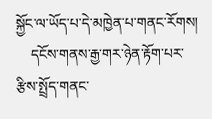སྐྱོང་ལ་ཡོད་པ་དེ་མཁྱེན་པ་གནང་རོགས།
    དངོས་གནས་རྒྱ་གར་ཉེན་རྟོག་པར་རྩིས་སྤྲོད་གནང་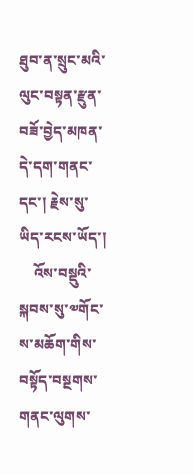ཐུབ་ན་སྲུང་མའི་ལུང་བསྟན་རྫུན་བཟོ་བྱེད་མཁན་དེ་དག་གནང་དང་། རྗེས་སུ་ཡིད་རངས་ཡོད་།
    འོས་བསྡུའི་སྐབས་སུ་༧གོང་ས་མཆོག་གིས་བསྟོད་བསྔགས་གནང་ལུགས་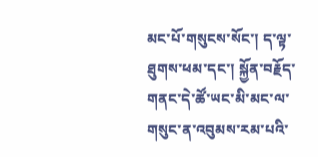མང་པོ་གསུངས་སོང་། ད་ལྟ་ཐུགས་ཕམ་དང་། སྐྱོན་བརྗོད་གནང་དེ་ཚོ་ཡང་མི་མང་ལ་གསུང་ན་འབུམས་རམ་པའི་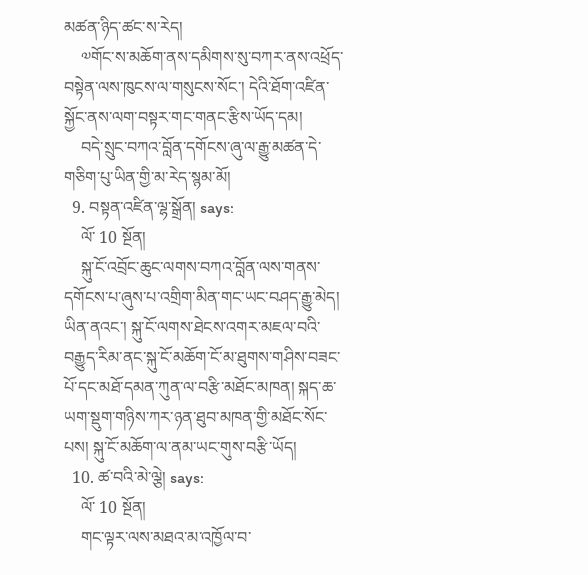མཚན་ཉིད་ཚང་ས་རེད།
    ༧གོང་ས་མཆོག་ནས་དམིགས་སུ་བཀར་ནས་འཕྲོད་བསྟེན་ལས་ཁུངས་ལ་གསུངས་སོང་། དེའི་ཐོག་འཛིན་སྐྱོང་ནས་ལག་བསྟར་གང་གནང་རྩིས་ཡོད་དམ།
    བདེ་སྲུང་བཀའ་བློན་དགོངས་ཞུ་ལ་རྒྱུ་མཚན་དེ་གཅིག་པུ་ཡིན་གྱི་མ་རེད་སྙམ་མོ།
  9. བསྟན་འཛིན་ལྷ་སྒྲོན། says:
    ལོ་ 10 སྔོན།
    སྐུ་ངོ་འབྲོང་ཆུང་ལགས་བཀའ་བློན་ལས་གནས་དགོངས་པ་ཞུས་པ་འགྲིག་མིན་གང་ཡང་བཤད་རྒྱུ་མེད། ཡིན་ནའང་། སྐུ་ངོ་ལགས་ཐེངས་འགར་མཇལ་བའི་བརྒྱུད་རིམ་ནང་སྐུ་ངོ་མཆོག་ངོ་མ་ཐུགས་གཤིས་བཟང་པོ་དང་མཐོ་དམན་ཀུན་ལ་བརྩི་མཐོང་མཁན། སྐད་ཆ་ཡག་སྡུག་གཉིས་ཀར་ཉན་ཐུབ་མཁན་གྱི་མཐོང་སོང་པས། སྐུ་ངོ་མཆོག་ལ་ནམ་ཡང་གུས་བརྩི་ཡོད།
  10. ཚ་བའི་མེ་ལྕེ། says:
    ལོ་ 10 སྔོན།
    གང་ལྟར་ལས་མཐའ་མ་འཁྱོལ་བ་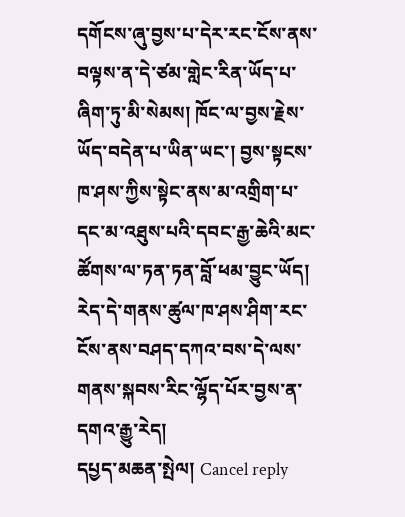དགོངས་ཞུ་བྱས་པ་དེར་རང་ངོས་ནས་བལྟས་ན་དེ་ཙམ་གླེང་རིན་ཡོད་པ་ཞིག་ཏུ་མི་སེམས། ཁོང་ལ་བྱས་རྗེས་ཡོད་བདེན་པ་ཡིན་ཡང་། བྱས་སྟངས་ཁ་ཤས་ཀྱིས་སྟེང་ནས་མ་འགྲིག་པ་དང་མ་འཐུས་པའི་དབང་རྒྱ་ཆེའི་མང་ཚོགས་ལ་ཏན་ཏན་བློ་ཕམ་བྱུང་ཡོད། རེད་དེ་གནས་ཚུལ་ཁ་ཤས་ཤིག་རང་ངོས་ནས་བཤད་དཀའ་བས་དེ་ལས་གནས་སྐབས་རིང་ལྷོད་པོར་བྱས་ན་དགའ་རྒྱུ་རེད།
དཔྱད་མཆན་སྤེལ། Cancel reply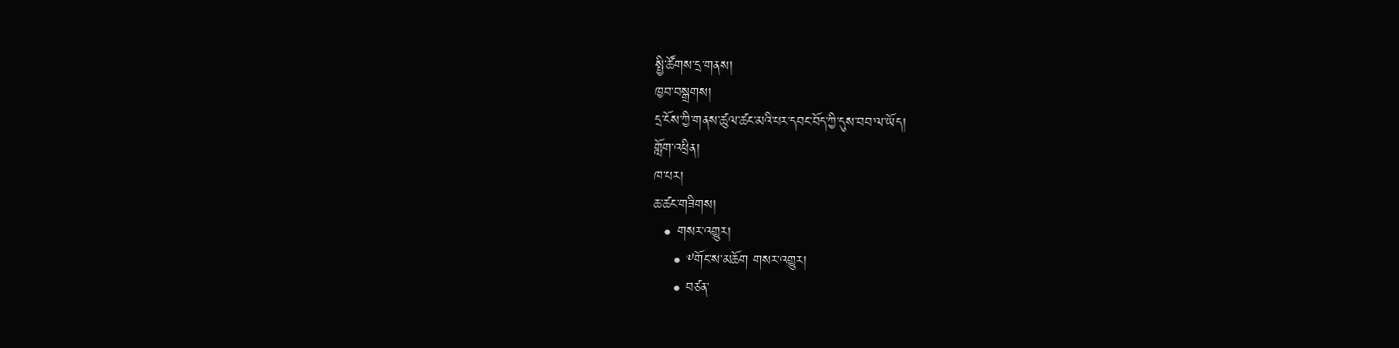སྤྱི་ཚོགས་དྲ་གནས།
ཁྱབ་བསྒྲགས།
དྲ་ངོས་ཀྱི་གནས་ཚུལ་ཚང་མའི་པར་དབང་བོད་ཀྱི་དུས་བབ་ལ་ཡོད།
གློག་འཕྲིན།
ཁ་པར།
ཆ་ཚང་གཟིགས།
  • གསར་འགྱུར།
    • ༸གོང་ས་མཆོག གསར་འགྱུར།
    • བཙན་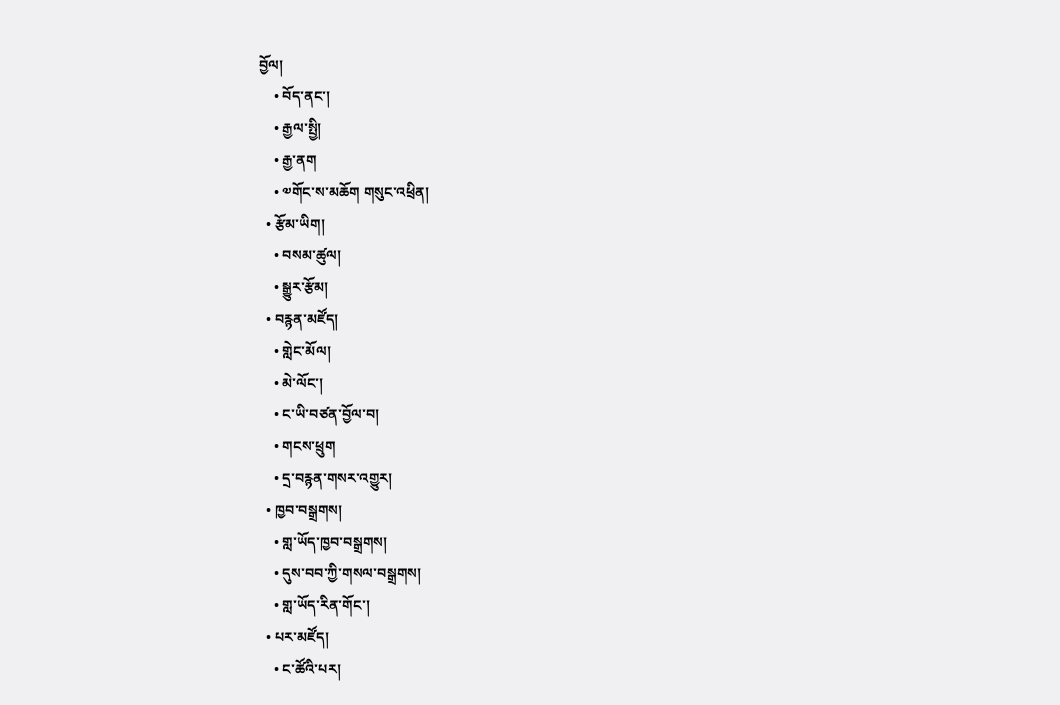བྱོལ།
    • བོད་ནང་།
    • རྒྱལ་སྤྱི།
    • རྒྱ་ནག
    • ༧གོང་ས་མཆོག གསུང་འཕྲིན།
  • རྩོམ་ཡིག།
    • བསམ་ཚུལ།
    • སྒྱུར་རྩོམ།
  • བརྙན་མཛོད།
    • གླེང་མོལ།
    • མེ་ལོང་།
    • ང་ཡི་བཙན་བྱོལ་བ།
    • གངས་ཕྲུག
    • དྲ་བརྙན་གསར་འགྱུར།
  • ཁྱབ་བསྒྲགས།
    • གླ་ཡོད་ཁྱབ་བསྒྲགས།
    • དུས་བབ་ཀྱི་གསལ་བསྒྲགས།
    • གླ་ཡོད་རིན་གོང་།
  • པར་མཛོད།
    • ང་ཚོའི་པར།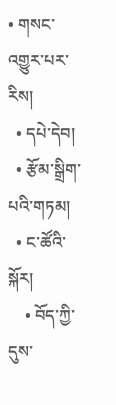• གསང་འགྱུར་པར་རིས།
  • དཔེ་དེབ།
  • རྩོམ་སྒྲིག་པའི་གཏམ།
  • ང་ཚོའི་སྐོར།
    • བོད་ཀྱི་དུས་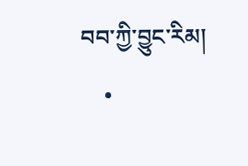བབ་ཀྱི་བྱུང་རིམ།
    •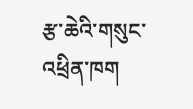རྩ་ཆེའི་གསུང་འཕྲིན་ཁག